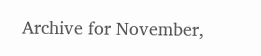Archive for November,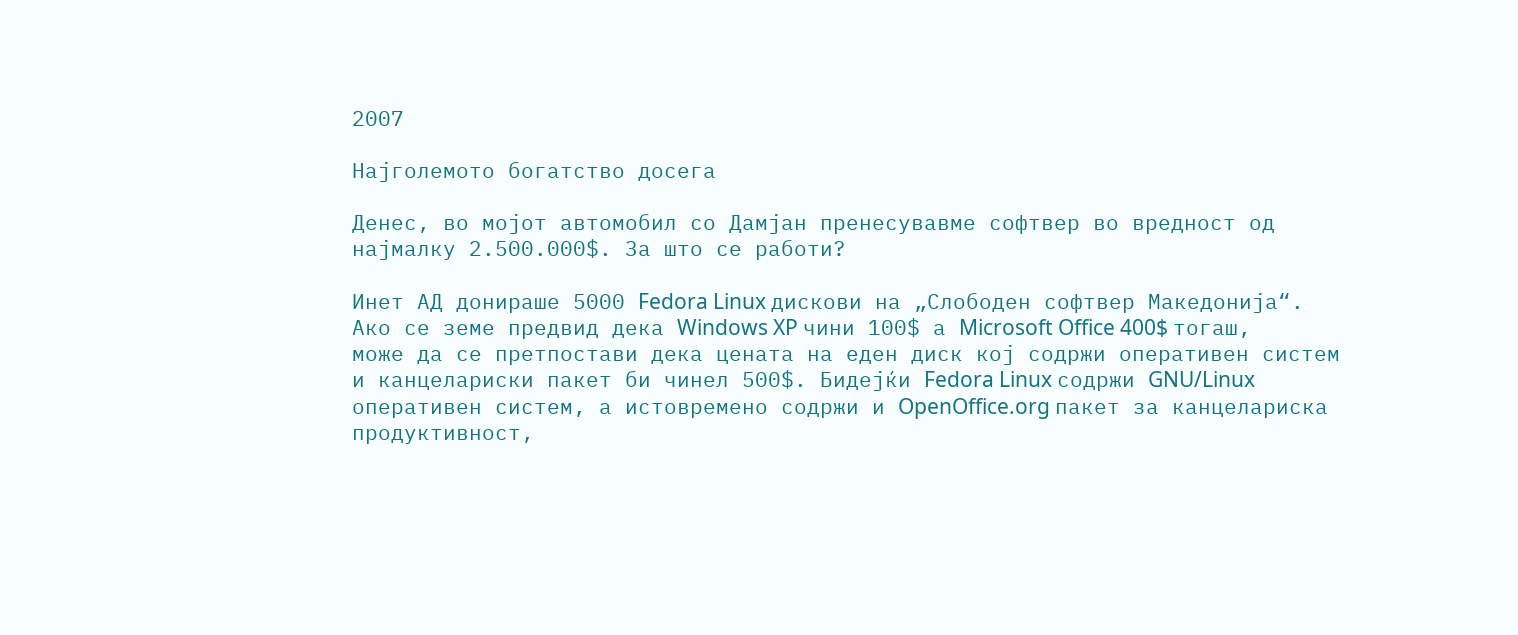2007

Најголемото богатство досега

Денес, во мојот автомобил со Дамјан пренесувавме софтвер во вредност од најмалку 2.500.000$. За што се работи?

Инет АД донираше 5000 Fedora Linux дискови на „Слободен софтвер Македонија“. Ако се земе предвид дека Windows XP чини 100$ а Microsoft Office 400$ тогаш, може да се претпостави дека цената на еден диск кој содржи оперативен систем и канцелариски пакет би чинел 500$. Бидејќи Fedora Linux содржи GNU/Linux оперативен систем, а истовремено содржи и OpenOffice.org пакет за канцелариска продуктивност,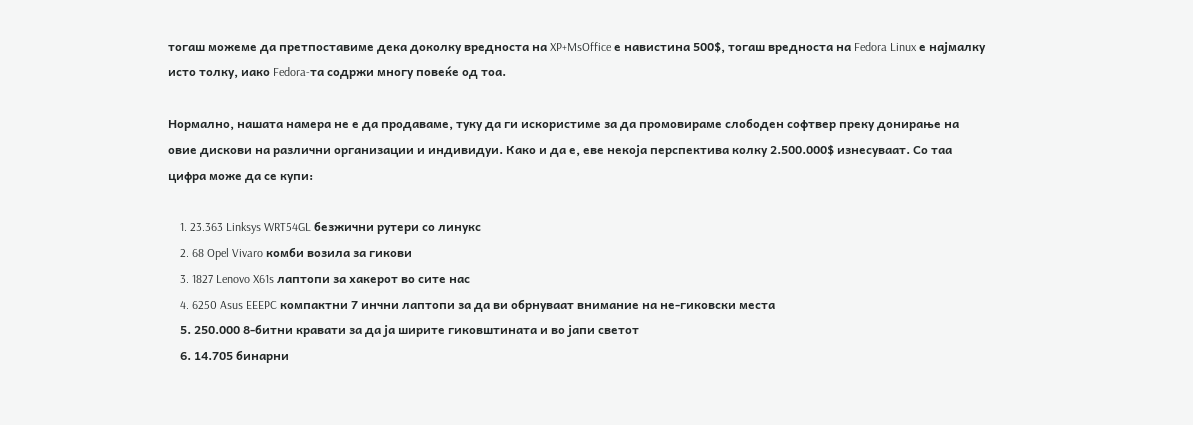тогаш можеме да претпоставиме дека доколку вредноста на XP+MsOffice е навистина 500$, тогаш вредноста на Fedora Linux е најмалку исто толку, иако Fedora-та содржи многу повеќе од тоа.

Нормално, нашата намера не е да продаваме, туку да ги искористиме за да промовираме слободен софтвер преку донирање на овие дискови на различни организации и индивидуи. Како и да е, еве некоја перспектива колку 2.500.000$ изнесуваат. Со таа цифра може да се купи:

    1. 23.363 Linksys WRT54GL безжични рутери со линукс
    2. 68 Opel Vivaro комби возила за гикови
    3. 1827 Lenovo X61s лаптопи за хакерот во сите нас
    4. 6250 Asus EEEPC компактни 7 инчни лаптопи за да ви обрнуваат внимание на не-гиковски места
    5. 250.000 8-битни кравати за да ја ширите гиковштината и во јапи светот
    6. 14.705 бинарни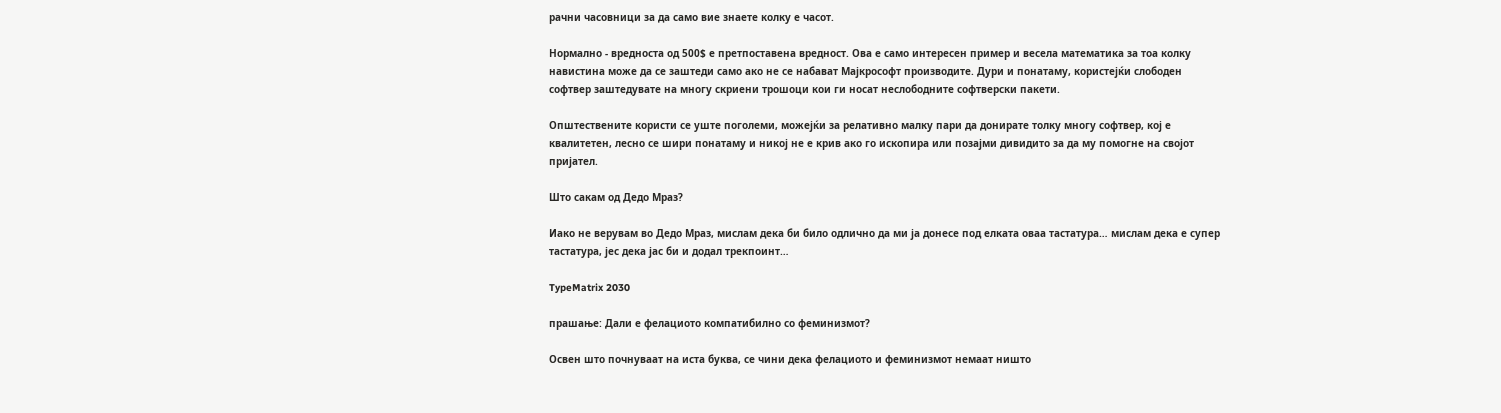рачни часовници за да само вие знаете колку е часот.

Нормално - вредноста од 500$ е претпоставена вредност. Ова е само интересен пример и весела математика за тоа колку навистина може да се заштеди само ако не се набават Мајкрософт производите. Дури и понатаму, користејќи слободен софтвер заштедувате на многу скриени трошоци кои ги носат неслободните софтверски пакети.

Општествените користи се уште поголеми, можејќи за релативно малку пари да донирате толку многу софтвер, кој е квалитетен, лесно се шири понатаму и никој не е крив ако го ископира или позајми дивидито за да му помогне на својот пријател.

Што сакам од Дедо Мраз?

Иако не верувам во Дедо Мраз, мислам дека би било одлично да ми ја донесе под елката оваа тастатура… мислам дека е супер тастатура, јес дека јас би и додал трекпоинт…

TypeMatrix 2030

прашање: Дали е фелациото компатибилно со феминизмот?

Освен што почнуваат на иста буква, се чини дека фелациото и феминизмот немаат ништо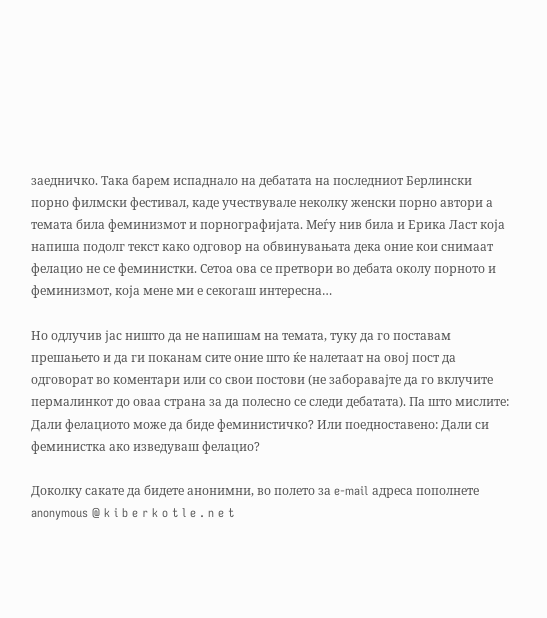заедничко. Така барем испаднало на дебатата на последниот Берлински порно филмски фестивал, каде учествувале неколку женски порно автори а темата била феминизмот и порнографијата. Меѓу нив била и Ерика Ласт која напиша подолг текст како одговор на обвинувањата дека оние кои снимаат фелацио не се феминистки. Сетоа ова се претвори во дебата околу порното и феминизмот, која мене ми е секогаш интересна…

Но одлучив јас ништо да не напишам на темата, туку да го поставам прешањето и да ги поканам сите оние што ќе налетаат на овој пост да одговорат во коментари или со свои постови (не заборавајте да го вклучите пермалинкот до оваа страна за да полесно се следи дебатата). Па што мислите: Дали фелациото може да биде феминистичко? Или поедноставено: Дали си феминистка ако изведуваш фелацио?

Доколку сакате да бидете анонимни, во полето за e-mail адреса пополнете anonymous @ k i b e r k o t l e . n e t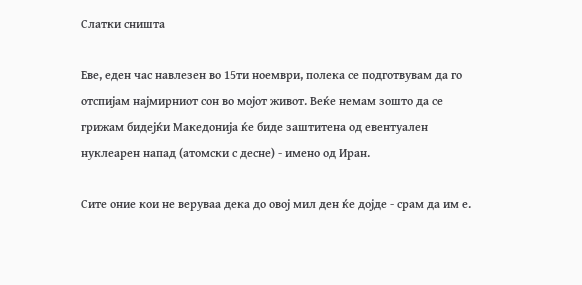Слатки сништа

Еве, еден час навлезен во 15ти ноември, полека се подготвувам да го отспијам најмирниот сон во мојот живот. Веќе немам зошто да се грижам бидејќи Македонија ќе биде заштитена од евентуален нуклеарен напад (атомски с десне) - имено од Иран.

Сите оние кои не веруваа дека до овој мил ден ќе дојде - срам да им е.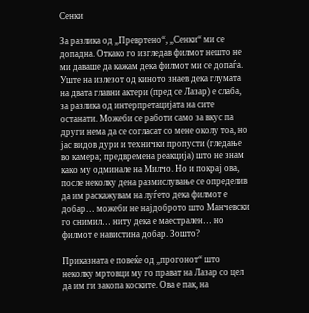Сенки

За разлика од „Превртено“, „Сенки“ ми се допадна. Откако го изгледав филмот нешто не ми даваше да кажам дека филмот ми се допаѓа. Уште на излезот од киното знаев дека глумата на двата главни актери (пред се Лазар) е слаба, за разлика од интерпретацијата на сите останати. Можеби се работи само за вкус па други нема да се согласат со мене околу тоа, но јас видов дури и технички пропусти (гледање во камера; предвремена реакција) што не знам како му одминале на Милчо. Но и покрај ова, после неколку дена размислување се определив да им раскажувам на луѓето дека филмот е добар… можеби не најдоброто што Манчевски го снимил… ниту дека е маестрален… но филмот е навистина добар. Зошто?

Приказната е повеќе од „прогонот“ што неколку мртовци му го прават на Лазар со цел да им ги закопа коските. Ова е пак, на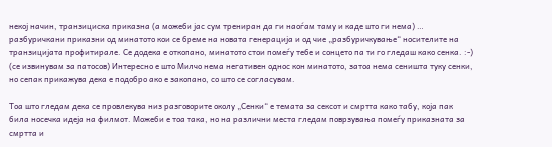некој начин, транзициска приказна (а можеби јас сум трениран да ги наоѓам таму и каде што ги нема) … разбуричкани приказни од минатото кои се бреме на новата генерација и од чие „разбуричкување“ носителите на транзицијата профитирале. Се додека е откопано, минатото стои помеѓу тебе и сонцето па ти го гледаш како сенка. :-) (се извинувам за патосов) Интересно е што Милчо нема негативен однос кон минатото, затоа нема сеништа туку сенки, но сепак прикажува дека е подобро ако е закопано, со што се согласувам.

Тоа што гледам дека се провлекува низ разговорите околу „Сенки“ е темата за сексот и смртта како табу, која пак била носечка идеја на филмот. Можеби е тоа така, но на различни места гледам поврзувања помеѓу приказната за смртта и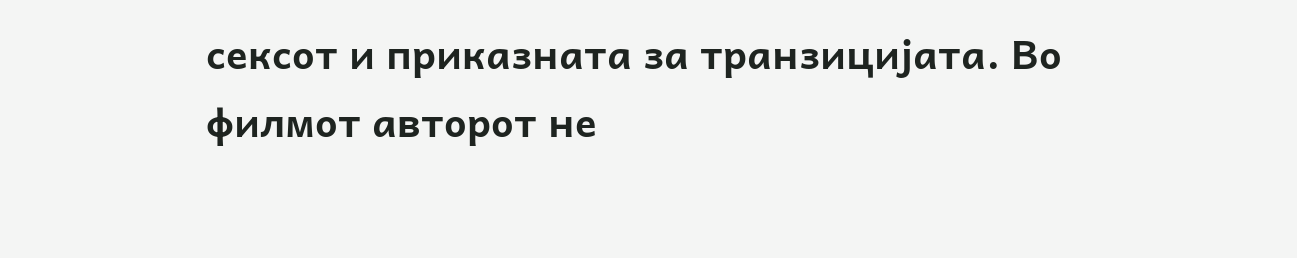сексот и приказната за транзицијата. Во филмот авторот не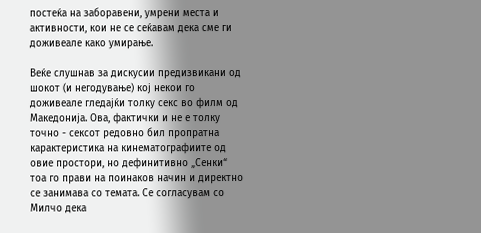постеќа на заборавени, умрени места и активности, кои не се сеќавам дека сме ги доживеале како умирање.

Веќе слушнав за дискусии предизвикани од шокот (и негодување) кој некои го доживеале гледајќи толку секс во филм од Македонија. Ова, фактички и не е толку точно - сексот редовно бил пропратна карактеристика на кинематографиите од овие простори, но дефинитивно „Сенки“ тоа го прави на поинаков начин и директно се занимава со темата. Се согласувам со Милчо дека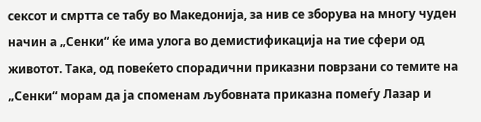сексот и смртта се табу во Македонија, за нив се зборува на многу чуден начин а „Сенки“ ќе има улога во демистификација на тие сфери од животот. Така, од повеќето спорадични приказни поврзани со темите на „Сенки“ морам да ја споменам љубовната приказна помеѓу Лазар и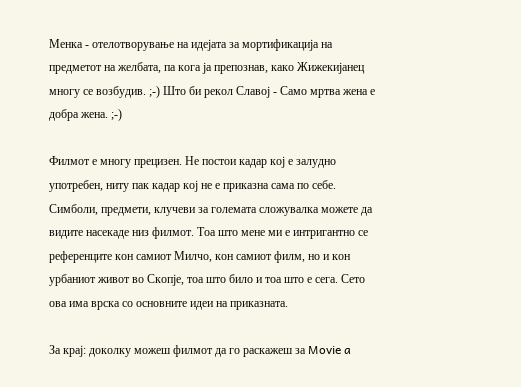Менка - отелотворување на идејата за мортификација на предметот на желбата, па кога ја препознав, како Жижекијанец многу се возбудив. ;-) Што би рекол Славој - Само мртва жена е добра жена. ;-)

Филмот е многу прецизен. Не постои кадар кој е залудно употребен, ниту пак кадар кој не е приказна сама по себе. Симболи, предмети, клучеви за големата сложувалка можете да видите насекаде низ филмот. Тоа што мене ми е интригантно се референците кон самиот Милчо, кон самиот филм, но и кон урбаниот живот во Скопје, тоа што било и тоа што е сега. Сето ова има врска со основните идеи на приказната.

За крај: доколку можеш филмот да го раскажеш за Movie a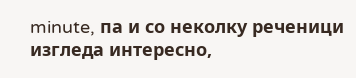minute, па и со неколку реченици изгледа интересно,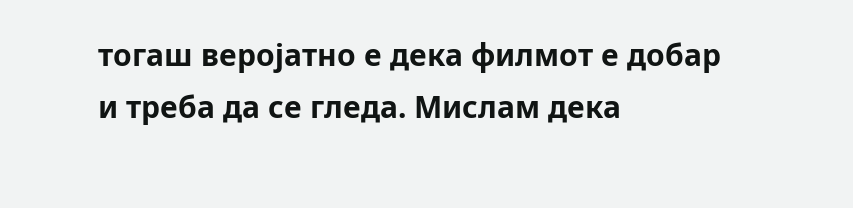тогаш веројатно е дека филмот е добар и треба да се гледа. Мислам дека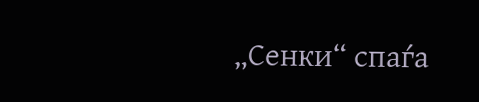„Сенки“ спаѓа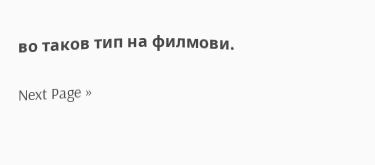во таков тип на филмови.

Next Page »